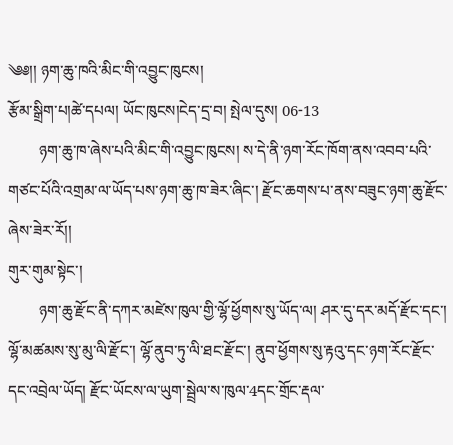༄༅།། ཉག་ཆུ་ཁའི་མིང་གི་འབྱུང་ཁུངས།
རྩོམ་སྒྲིག་པ།ཚེ་དཔལ། ཡོང་ཁུངས།ངེད་དྲ་བ། སྤེལ་དུས། 06-13
        ཉག་ཆུ་ཁ་ཞེས་པའི་མིང་གི་འབྱུང་ཁུངས། ས་དེ་ནི་ཉག་རོང་ཁོག་ནས་འབབ་པའི་གཙང་པོའི་འགྲམ་ལ་ཡོད་པས་ཉག་ཆུ་ཁ་ཟེར་ཞིང་། རྫོང་ཆགས་པ་ནས་བཟུང་ཉག་ཆུ་རྫོང་ཞེས་ཟེར་རོ།།
གུར་གུམ་སྟེང་།
        ཉག་ཆུ་རྫོང་ནི་དཀར་མཛེས་ཁུལ་གྱི་ལྷོ་ཕྱོགས་སུ་ཡོད་ལ། ཤར་དུ་དར་མདོ་རྫོང་དང་། ལྷོ་མཚམས་སུ་མུ་ལི་རྫོང་། ལྷོ་ནུབ་ཏུ་ལི་ཐང་རྫོང་། ནུབ་ཕྱོགས་སུ་རྟའུ་དང་ཉག་རོང་རྫོང་དང་འབྲེལ་ཡོད། རྫོང་ཡོངས་ལ་ཡུག་སྦྲེལ་ས་ཁུལ་4དང་གྲོང་རྡལ་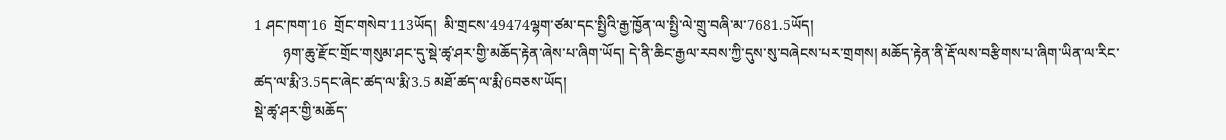1 ཤང་ཁག་16  གྲོང་གསེབ་113ཡོད།  མི་གྲངས་49474ལྷག་ཙམ་དང་སྤྱིའི་རྒྱ་ཁྱོན་ལ་སྤྱི་ལེ་གྲུ་བཞི་མ་7681.5ཡོད།
        ཉག་ཆུ་རྫོང་གྲོང་གསུམ་ཤང་དུ་སྡེ་ཚྭ་ཤར་གྱི་མཆོད་རྟེན་ཞེས་པ་ཞིག་ཡོད། དེ་ནི་ཆིང་རྒྱལ་རབས་ཀྱི་དུས་སུ་བཞེངས་པར་གྲགས། མཆོད་རྟེན་ནི་རྡོ་ལས་བརྩིགས་པ་ཞིག་ཡིན་ལ་རིང་ཚད་ལ་རྨི་3.5དང་ཞེང་ཚད་ལ་རྨི་3.5 མཐོ་ཚད་ལ་རྨི་6བཅས་ཡོད།
སྡེ་ཚྭ་ཤར་གྱི་མཆོད་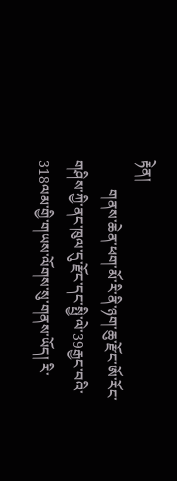རྟེན།
        གནས་ཆེན་ཕག་མོ་རི་ནི་ཉག་ཆུ་རྫོང་ཨོ་རོང་གཤིས་ཀྱི་ནང་ཁུལ་དུ་རྫོང་དང་སྤྱི་ལེ་39རྒྱང་བའི་318ལམ་གྱི་གཡས་ལོགས་སུ་གནས་ཡོད། རི་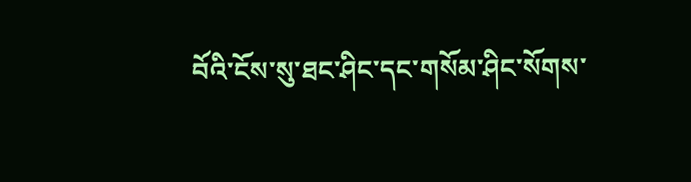བོའི་ངོས་སུ་ཐང་ཤིང་དང་གསོམ་ཤིང་སོགས་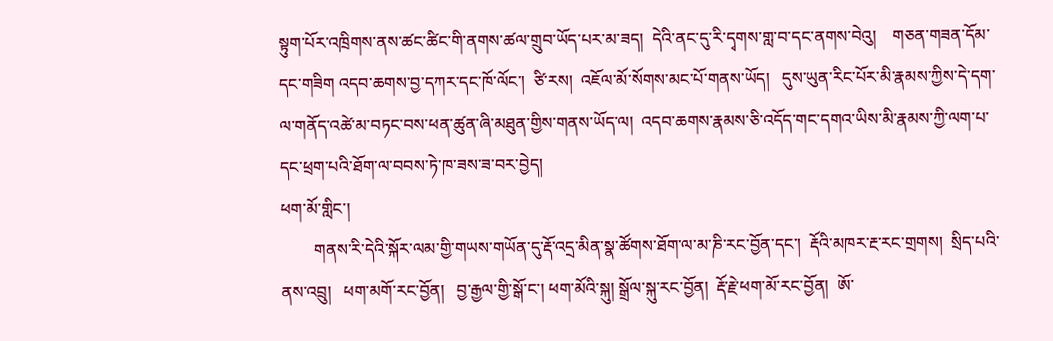སྟུག་པོར་འཁྲིགས་ནས་ཚང་ཚིང་གི་ནགས་ཚལ་གྲུབ་ཡོད་པར་མ་ཟད།  དེའི་ནང་དུ་རི་དྭགས་གླ་བ་དང་ནགས་བེའུ།    གཅན་གཟན་དོམ་དང་གཟིག འདབ་ཆགས་བྱ་དཀར་དང་ཁོ་ལོང་།  ཙི་རས།  འཇོལ་མོ་སོགས་མང་པོ་གནས་ཡོད།   དུས་ཡུན་རིང་པོར་མི་རྣམས་ཀྱིས་དེ་དག་ལ་གནོད་འཚེ་མ་བཏང་བས་ཕན་ཚུན་ཞི་མཐུན་གྱིས་གནས་ཡོད་ལ།  འདབ་ཆགས་རྣམས་ཅི་འདོད་གང་དགའ་ཡིས་མི་རྣམས་ཀྱི་ལག་པ་དང་ཕྲག་པའི་ཐོག་ལ་བབས་ཏེ་ཁ་ཟས་ཟ་བར་བྱེད།
ཕག་མོ་གླིང་།
        གནས་རི་དེའི་སྐོར་ལམ་གྱི་གཡས་གཡོན་དུ་རྡོ་འདྲ་མིན་སྣ་ཚོགས་ཐོག་ལ་མ་ཎི་རང་བྱོན་དང་།  རྡོའི་མཁར་རྔ་རང་གྲགས།  སྲིད་པའི་ནས་འབྲུ།   ཕག་མགོ་རང་བྱོན།   བྱ་རྒྱལ་གྱི་སྒོ་ང་། ཕག་མོའི་སྐུ། སྒྲོལ་སྐུ་རང་བྱོན།  རྡོ་རྗེ་ཕག་མོ་རང་བྱོན།  ཨོ་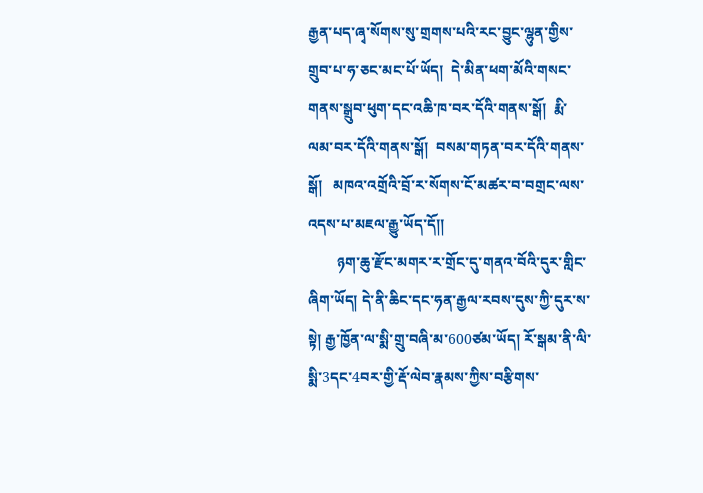རྒྱན་པད་ཞྭ་སོགས་སུ་གྲགས་པའི་རང་བྱུང་ལྷུན་གྱིས་གྲུབ་པ་ཧ་ཅང་མང་པོ་ཡོད།  དེ་མིན་ཕག་མོའི་གསང་གནས་སྒྲུབ་ཕུག་དང་འཆི་ཁ་བར་དོའི་གནས་སྒོ།  རྨི་ལམ་བར་དོའི་གནས་སྒོ།  བསམ་གཏན་བར་དོའི་གནས་སྒོ།   མཁའ་འགྲོའི་བྲོ་ར་སོགས་ངོ་མཚར་བ་བགྲང་ལས་འདས་པ་མཇལ་རྒྱུ་ཡོད་དོ།།
        ཉག་ཆུ་རྫོང་མགར་ར་གྲོང་དུ་གནའ་བོའི་དུར་གླིང་ཞིག་ཡོད། དེ་ནི་ཆིང་དང་ཧན་རྒྱལ་རབས་དུས་ཀྱི་དུར་ས་སྟེ། རྒྱ་ཁྱོན་ལ་སྨི་གྲུ་བཞི་མ་600ཙམ་ཡོད། རོ་སྒམ་ནི་ལི་སྨི་3དང་4བར་གྱི་རྡོ་ལེབ་རྣམས་ཀྱིས་བརྩིགས་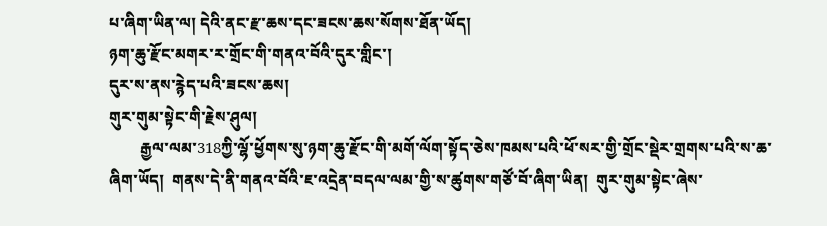པ་ཞིག་ཡིན་ལ། དེའི་ནང་རྫ་ཆས་དང་ཟངས་ཆས་སོགས་ཐོན་ཡོད།
ཉག་ཆུ་རྫོང་མགར་ར་གྲོང་གི་གནའ་བོའི་དུར་གླིང་།
དུར་ས་ནས་རྙེད་པའི་ཟངས་ཆས།
གུར་གུམ་སྟེང་གི་རྗེས་ཤུལ།
        རྒྱལ་ལམ་318ཀྱི་ལྷོ་ཕྱོགས་སུ་ཉག་ཆུ་རྫོང་གི་མགོ་ལོག་སྟོད་ཅེས་ཁམས་པའི་ཕོ་སར་གྱི་གྲོང་སྡེར་གྲགས་པའི་ས་ཆ་ཞིག་ཡོད།  གནས་དེ་ནི་གནའ་བོའི་ཇ་འདྲེན་བདལ་ལམ་གྱི་ས་ཚུགས་གཙོ་བོ་ཞིག་ཡིན།  གུར་གུམ་སྟེང་ཞེས་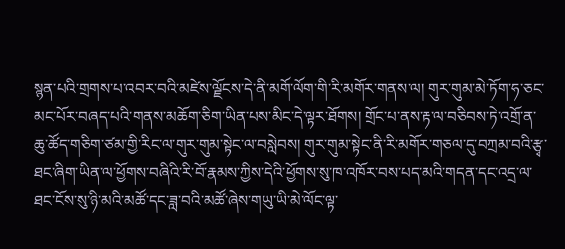སྙན་པའི་གྲགས་པ་འབར་བའི་མཛེས་ལྗོངས་དེ་ནི་མགོ་ལོག་གི་རི་མགོར་གནས་ལ། གུར་གུམ་མེ་ཏོག་ཧ་ཅང་མང་པོར་བཞད་པའི་གནས་མཆོག་ཅིག་ཡིན་པས་མིང་དེ་ལྟར་ཐོགས། གྲོང་པ་ནས་རྟ་ལ་བཅིབས་ཏེ་འགྲོ་ན་ཆུ་ཚོད་གཅིག་ཙམ་གྱི་རིང་ལ་གུར་གུམ་སྟེང་ལ་བསླེབས། གུར་གུམ་སྟེང་ནི་རི་མགོར་གཅལ་དུ་བཀྲམ་བའི་རྩྭ་ཐང་ཞིག་ཡིན་ལ་ཕྱོགས་བཞིའི་རི་བོ་རྣམས་ཀྱིས་དེའི་ཕྱོགས་སུ་ཁ་འཁོར་བས་པད་མའི་གདན་དང་འདྲ་ལ་ཐང་ངོས་སུ་ཉི་མའི་མཚོ་དང་ཟླ་བའི་མཚོ་ཞེས་གཡུ་ཡི་མེ་ལོང་ལྟ་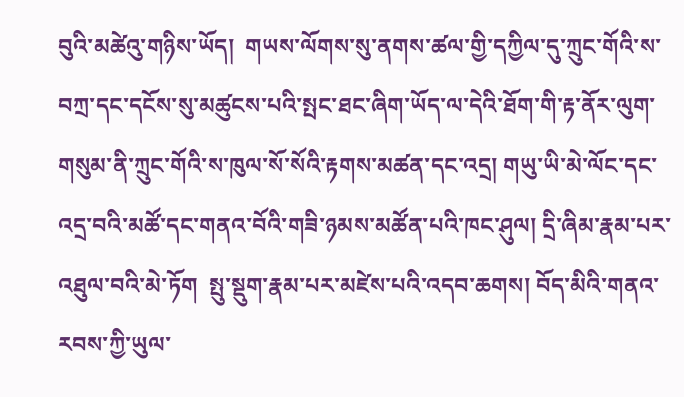བུའི་མཚེའུ་གཉིས་ཡོད།  གཡས་ལོགས་སུ་ནགས་ཚལ་གྱི་དཀྱིལ་དུ་ཀྲུང་གོའི་ས་བཀྲ་དང་དངོས་སུ་མཚུངས་པའི་སྤང་ཐང་ཞིག་ཡོད་ལ་དེའི་ཐོག་གི་རྟ་ནོར་ལུག་གསུམ་ནི་ཀྲུང་གོའི་ས་ཁུལ་སོ་སོའི་རྟགས་མཚན་དང་འདྲ། གཡུ་ཡི་མེ་ལོང་དང་འདྲ་བའི་མཚོ་དང་གནའ་བོའི་གཟི་ཉམས་མཚོན་པའི་ཁང་ཤུལ། དྲི་ཞིམ་རྣམ་པར་འཐུལ་བའི་མེ་ཏོག  སྤུ་སྡུག་རྣམ་པར་མཛེས་པའི་འདབ་ཆགས། བོད་མིའི་གནའ་རབས་ཀྱི་ཡུལ་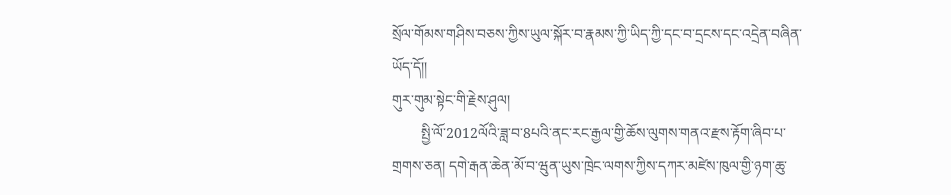སྲོལ་གོམས་གཤིས་བཅས་ཀྱིས་ཡུལ་སྐོར་བ་རྣམས་ཀྱི་ཡིད་ཀྱི་དང་བ་དྲངས་དང་འདྲེན་བཞིན་ཡོད་དོ།།
གུར་གུམ་སྟེང་གི་རྗེས་ཤུལ།
        སྤྱི་ལོ་2012ལོའི་ཟླ་བ་8པའི་ནང་རང་རྒྱལ་གྱི་ཆོས་ལུགས་གནའ་རྫས་རྟོག་ཞིབ་པ་གྲགས་ཅན། དགེ་རྒན་ཆེན་མོ་བ་ཝུན་ཡུས་ཁྲེང་ལགས་ཀྱིས་དཀར་མཛེས་ཁུལ་གྱི་ཉག་ཆུ་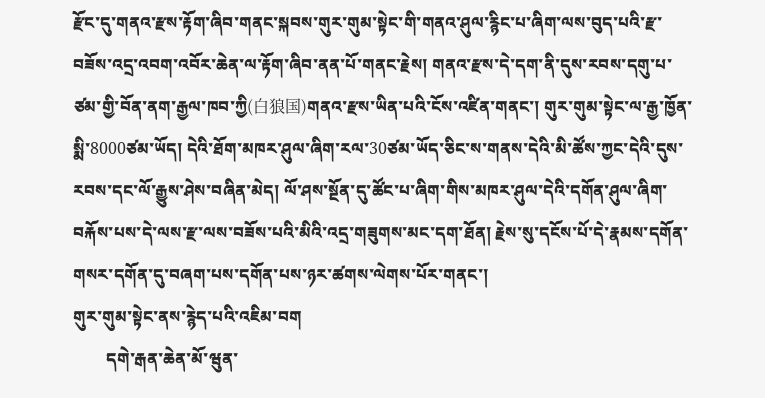རྫོང་དུ་གནའ་རྫས་རྟོག་ཞིབ་གནང་སྐབས་གུར་གུམ་སྟེང་གི་གནའ་ཤུལ་རྙིང་པ་ཞིག་ལས་བུད་པའི་རྫ་བཟོས་འདྲ་འབག་འབོར་ཆེན་ལ་རྟོག་ཞིབ་ནན་པོ་གནང་རྗེས། གནའ་རྫས་དེ་དག་ནི་དུས་རབས་དགུ་པ་ཙམ་གྱི་བོན་ནག་རྒྱལ་ཁབ་ཀྱི(白狼国)གནའ་རྫས་ཡིན་པའི་ངོས་འཛིན་གནང་། གུར་གུམ་སྟེང་ལ་རྒྱ་ཁྱོན་སྨི་8000ཙམ་ཡོད། དེའི་ཐོག་མཁར་ཤུལ་ཞིག་རལ་30ཙམ་ཡོད་ཅིང་ས་གནས་དེའི་མི་ཚོས་ཀྱང་དེའི་དུས་རབས་དང་ལོ་རྒྱུས་ཤེས་བཞིན་མེད། ལོ་ཤས་སྔོན་དུ་ཚོང་པ་ཞིག་གིས་མཁར་ཤུལ་དེའི་དགོན་ཤུལ་ཞིག་བརྐོས་པས་དེ་ལས་རྫ་ལས་བཟོས་པའི་མིའི་འདྲ་གཟུགས་མང་དག་ཐོན། རྗེས་སུ་དངོས་པོ་དེ་རྣམས་དགོན་གསར་དགོན་དུ་བཞག་པས་དགོན་པས་ཉར་ཚགས་ལེགས་པོར་གནང་།
གུར་གུམ་སྟེང་ནས་རྙེད་པའི་འཇིམ་བག
        དགེ་རྒན་ཆེན་མོ་ཝུན་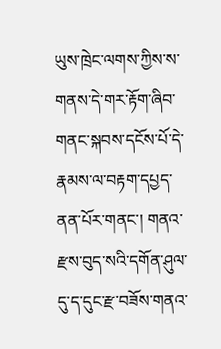ཡུས་ཁྲེང་ལགས་ཀྱིས་ས་གནས་དེ་གར་རྟོག་ཞིབ་གནང་སྐབས་དངོས་པོ་དེ་རྣམས་ལ་བརྟག་དཔྱད་ནན་པོར་གནང་། གནའ་རྫས་བུད་སའི་དགོན་ཤུལ་དུ་ད་དུང་རྫ་བཟོས་གནའ་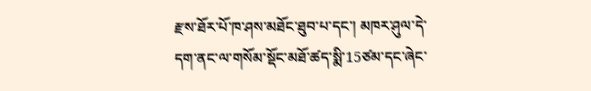རྫས་ཐོར་པོ་ཁ་ཤས་མཐོང་ཐུབ་པ་དང་། མཁར་ཤུལ་དེ་དག་ནང་ལ་གསོམ་སྡོང་མཐོ་ཚད་སྨི་15ཙམ་དང་ཞེང་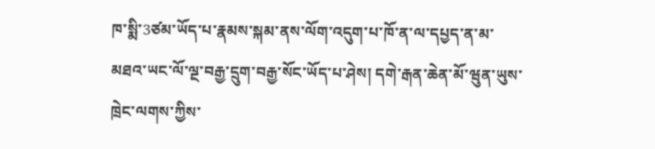ཁ་སྨི་3ཙམ་ཡོད་པ་རྣམས་སྐམ་ནས་ལོག་འདུག་པ་ཁོ་ན་ལ་དཔྱད་ན་མ་མཐའ་ཡང་ལོ་ལྔ་བརྒྱ་དྲུག་བརྒྱ་སོང་ཡོད་པ་ཤེས། དགེ་རྒན་ཆེན་མོ་ཝུན་ཡུས་ཁྲེང་ལགས་ཀྱིས་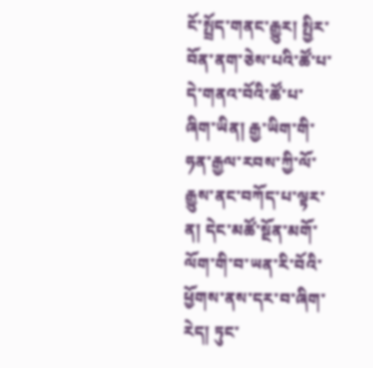ངོ་སྤྲོད་གནང་རྒྱུར། སྤྱིར་བོན་ནག་ཅེས་པའི་ཚོ་པ་དེ་གནའ་བོའི་ཚོ་པ་ཞིག་ཡིན། རྒྱ་ཡིག་གི་ཧན་རྒྱལ་རབས་ཀྱི་ལོ་རྒྱུས་ནང་བཀོད་པ་ལྟར་ན། དེང་མཚོ་སྔོན་མགོ་ལོག་གི་བ་ཡན་རི་བོའི་ཕྱོགས་ནས་དར་བ་ཞིག་རེད། ཏུང་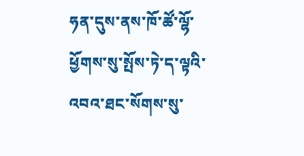ཧན་དུས་ནས་ཁོ་ཚོ་ལྷོ་ཕྱོགས་སུ་སྤོས་ཏེ་ད་ལྟའི་འབའ་ཐང་སོགས་སུ་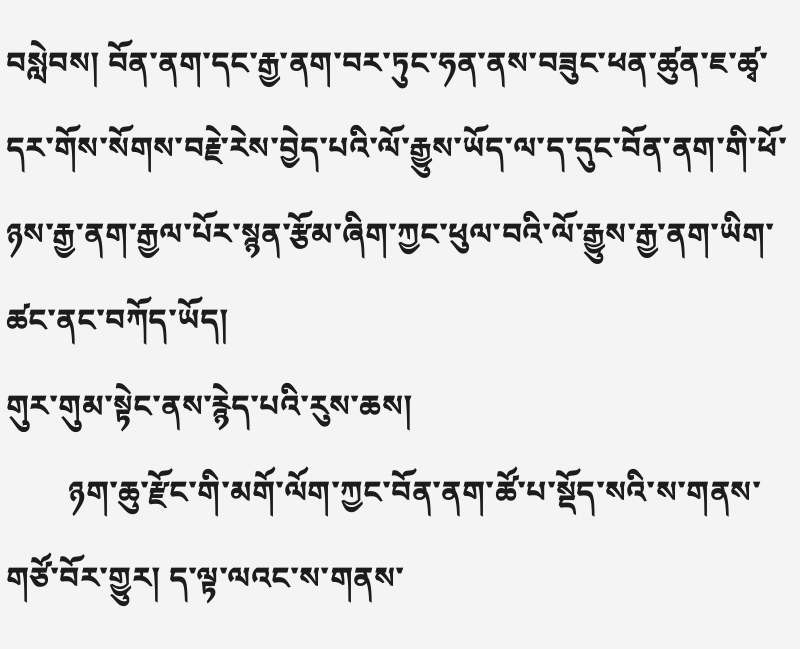བསླེབས། བོན་ནག་དང་རྒྱ་ནག་བར་ཏུང་ཧན་ནས་བཟུང་ཕན་ཚུན་ཇ་ཚྭ་དར་གོས་སོགས་བརྗེ་རེས་བྱེད་པའི་ལོ་རྒྱུས་ཡོད་ལ་ད་དུང་བོན་ནག་གི་ཕོ་ཉས་རྒྱ་ནག་རྒྱལ་པོར་སྙན་རྩོམ་ཞིག་ཀྱང་ཕུལ་བའི་ལོ་རྒྱུས་རྒྱ་ནག་ཡིག་ཚང་ནང་བཀོད་ཡོད།
གུར་གུམ་སྟེང་ནས་རྙེད་པའི་རུས་ཆས།
        ཉག་ཆུ་རྫོང་གི་མགོ་ལོག་ཀྱང་བོན་ནག་ཚོ་པ་སྡོད་སའི་ས་གནས་གཙོ་བོར་གྱུར། ད་ལྟ་ལའང་ས་གནས་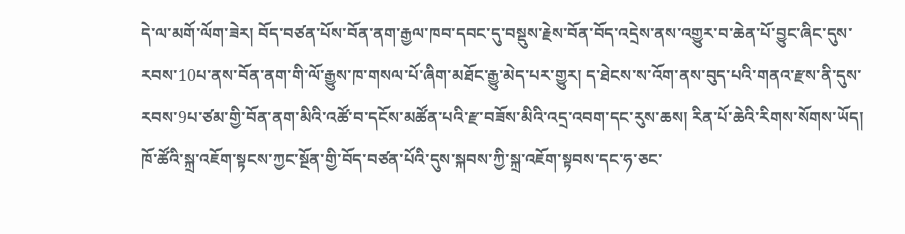དེ་ལ་མགོ་ལོག་ཟེར། བོད་བཙན་པོས་བོན་ནག་རྒྱལ་ཁབ་དབང་དུ་བསྡུས་རྗེས་བོན་བོད་འདྲེས་ནས་འགྱུར་བ་ཆེན་པོ་བྱུང་ཞིང་དུས་རབས་10པ་ནས་བོན་ནག་གི་ལོ་རྒྱུས་ཁ་གསལ་པོ་ཞིག་མཐོང་རྒྱུ་མེད་པར་གྱུར། ད་ཐེངས་ས་འོག་ནས་བུད་པའི་གནའ་རྫས་ནི་དུས་རབས་9པ་ཙམ་གྱི་བོན་ནག་མིའི་འཚོ་བ་དངོས་མཚོན་པའི་རྫ་བཟོས་མིའི་འདྲ་འབག་དང་རུས་ཆས། རིན་པོ་ཆེའི་རིགས་སོགས་ཡོད། ཁོ་ཚོའི་སྐྲ་འཇོག་སྟངས་ཀྱང་སྔོན་གྱི་བོད་བཙན་པོའི་དུས་སྐབས་ཀྱི་སྐྲ་འཇོག་སྟབས་དང་ཧ་ཅང་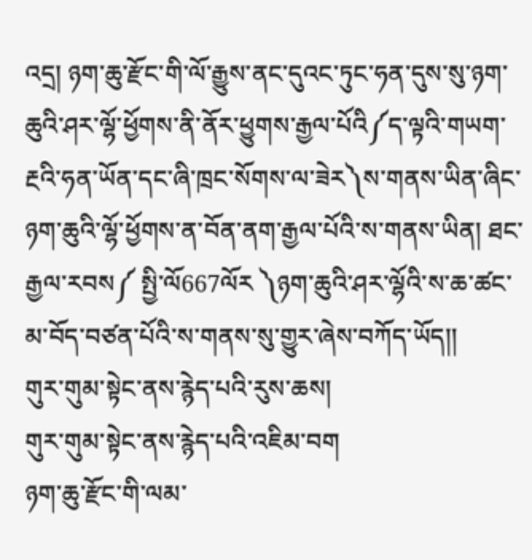འདྲ། ཉག་ཆུ་རྫོང་གི་ལོ་རྒྱུས་ནང་དུའང་ཏུང་ཧན་དུས་སུ་ཉག་ཆུའི་ཤར་ལྷོ་ཕྱོགས་ནི་ནོར་ཕྱུགས་རྒྱལ་པོའི༼ད་ལྟའི་གཡག་རྔའི་ཧན་ཡོན་དང་ཞི་ཁྲང་སོགས་ལ་ཟེར༽ས་གནས་ཡིན་ཞིང་ཉག་ཆུའི་ལྷོ་ཕྱོགས་ན་བོན་ནག་རྒྱལ་པོའི་ས་གནས་ཡིན། ཐང་རྒྱལ་རབས༼ སྤྱི་ལོ667ལོར ༽ཉག་ཆུའི་ཤར་ལྷོའི་ས་ཆ་ཚང་མ་བོད་བཙན་པོའི་ས་གནས་སུ་གྱུར་ཞེས་བཀོད་ཡོད།།
གུར་གུམ་སྟེང་ནས་རྙེད་པའི་རུས་ཆས།
གུར་གུམ་སྟེང་ནས་རྙེད་པའི་འཇིམ་བག
ཉག་ཆུ་རྫོང་གི་ལམ་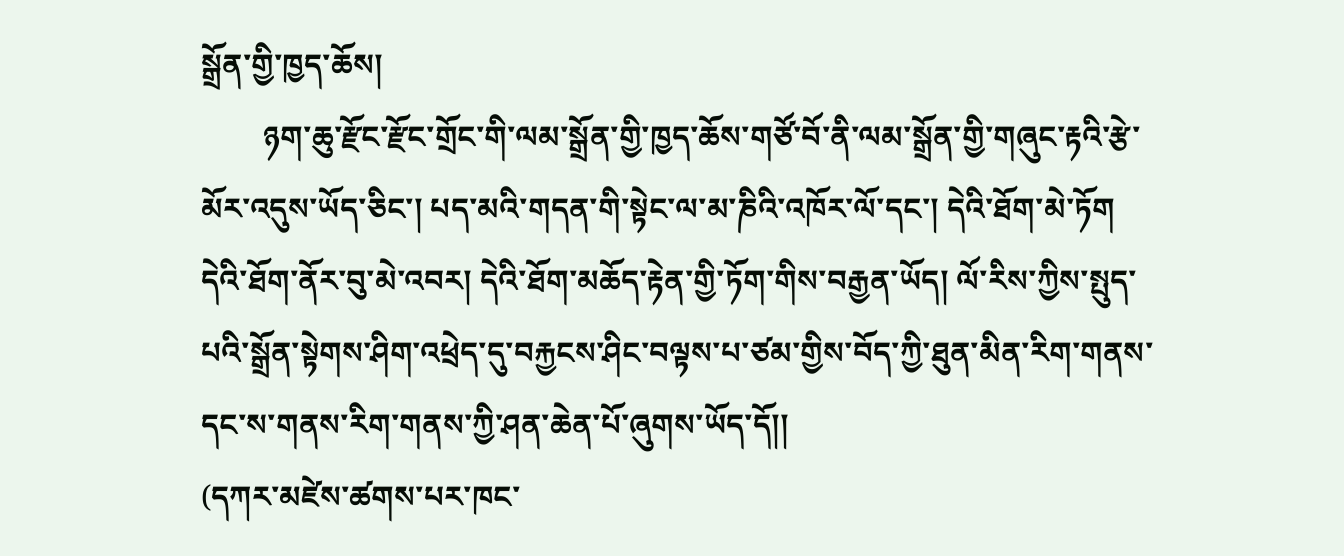སྒྲོན་གྱི་ཁྱད་ཆོས།
        ཉག་ཆུ་རྫོང་རྫོང་གྲོང་གི་ལམ་སྒྲོན་གྱི་ཁྱད་ཆོས་གཙོ་བོ་ནི་ལམ་སྒྲོན་གྱི་གཞུང་རྟའི་རྩེ་མོར་འདུས་ཡོད་ཅིང་། པད་མའི་གདན་གི་སྟེང་ལ་མ་ཎིའི་འཁོར་ལོ་དང་། དེའི་ཐོག་མེ་ཏོག དེའི་ཐོག་ནོར་བུ་མེ་འབར། དེའི་ཐོག་མཆོད་རྟེན་གྱི་ཏོག་གིས་བརྒྱན་ཡོད། ལོ་རིས་ཀྱིས་སྤུད་པའི་སྒྲོན་སྟེགས་ཤིག་འཕྲེད་དུ་བརྐྱངས་ཤིང་བལྟས་པ་ཙམ་གྱིས་བོད་ཀྱི་ཐུན་མིན་རིག་གནས་དང་ས་གནས་རིག་གནས་ཀྱི་ཤན་ཆེན་པོ་ཞུགས་ཡོད་དོ།།
(དཀར་མཛེས་ཚགས་པར་ཁང་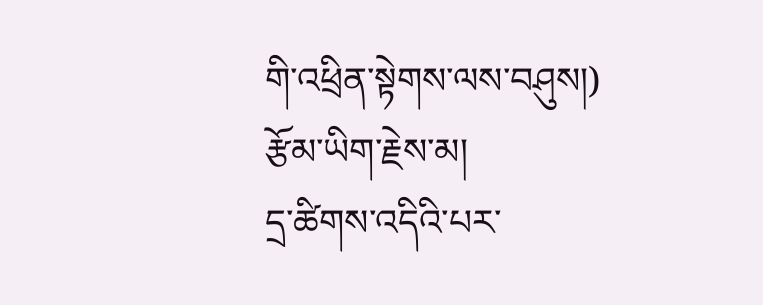གི་འཕྲིན་སྟེགས་ལས་བཤུས།)
རྩོམ་ཡིག་རྗེས་མ།
དྲ་ཚིགས་འདིའི་པར་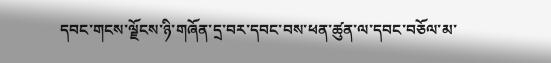དབང་གངས་ལྗོངས་ཉི་གཞོན་དྲ་བར་དབང་བས་ཕན་ཚུན་ལ་དབང་བཅོལ་མ་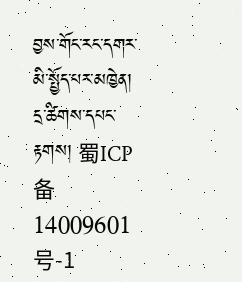བྱས་གོང་རང་དགར་མི་སྤྱོད་པར་མཁྱེན།
དྲ་ཚིགས་དཔང་རྟགས། 蜀ICP备14009601号-1